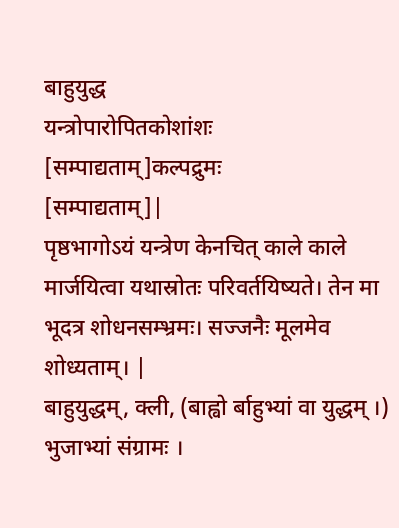बाहुयुद्ध
यन्त्रोपारोपितकोशांशः
[सम्पाद्यताम्]कल्पद्रुमः
[सम्पाद्यताम्]|
पृष्ठभागोऽयं यन्त्रेण केनचित् काले काले मार्जयित्वा यथास्रोतः परिवर्तयिष्यते। तेन मा भूदत्र शोधनसम्भ्रमः। सज्जनैः मूलमेव शोध्यताम्। |
बाहुयुद्धम्, क्ली, (बाह्वो र्बाहुभ्यां वा युद्धम् ।) भुजाभ्यां संग्रामः ।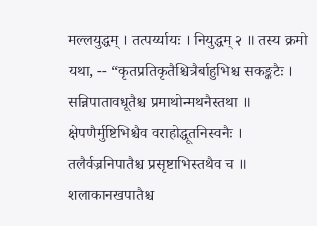मल्लयुद्धम् । तत्पर्य्यायः । नियुद्धम् २ ॥ तस्य क्रमो यथा, -- “कृतप्रतिकृतैश्चित्रैर्बाहुभिश्च सकङ्कटैः । सन्निपातावधूतैश्च प्रमाथोन्मथनैस्तथा ॥ क्षेपणैर्मुष्टिभिश्चैव वराहोद्धूतनिस्वनैः । तलैर्वज्रनिपातैश्च प्रसृष्टाभिस्तथैव च ॥ शलाकानखपातैश्च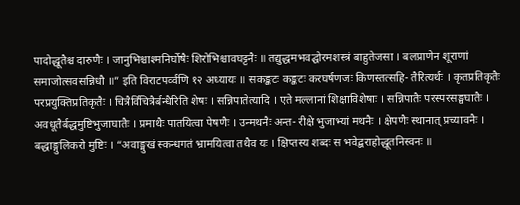पादोद्धूतैश्च दारुणैः । जानुभिश्चाश्मनिर्घोषैः शिरोभिश्चावघट्टनैः ॥ तद्युद्धमभवद्घोरमशस्त्रं बाहुतेजसा । बलप्राणेन शूराणां समाजोत्सवसन्निधौ ॥” इति विराटपर्व्वणि १२ अध्यायः ॥ सकङ्कटः कङ्कटः करघर्षणजः किणस्तत्सहि- तैरित्यर्थः । कृतप्रतिकृतैः परप्रयुक्तिप्रतिकृतैः । चित्रैर्विचित्रैर्बन्धैरिति शेषः । सन्निपातेत्यादि । एते मल्लानां शिक्षाविशेषाः । सन्निपातैः परस्परसङ्घघातैः । अवधूतैर्बद्धमुष्टिभुजाघातैः । प्रमाथैः पातयित्वा पेषणैः । उन्मथनैः अन्त- रीक्षे भुजाभ्यां मथनैः । क्षेपणैः स्थानात् प्रच्यावनैः । बद्धाङ्गुलिकरो मुष्टिः । “अवाङ्मुखं स्कन्धगतं भ्रामयित्वा तथैव यः । क्षिप्तस्य शब्दः स भवेद्बराहोद्धूतनिस्वनः ॥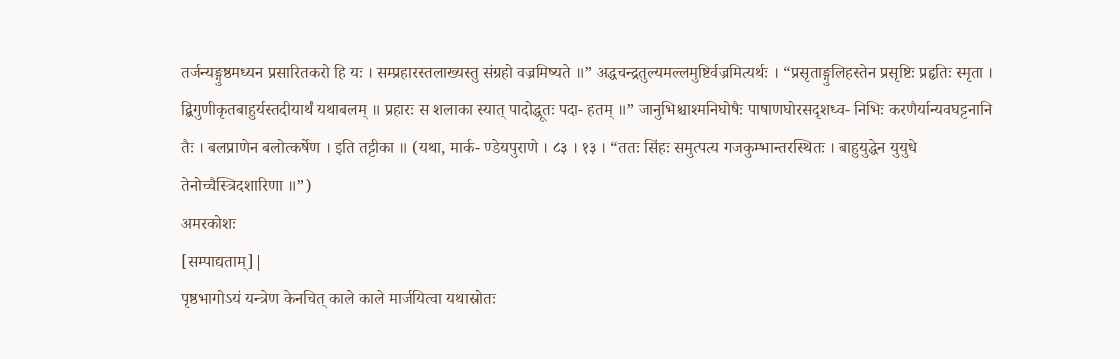तर्जन्यङ्गुष्ठमध्यन प्रसारितकरो हि यः । सम्प्रहारस्तलाख्यस्तु संग्रहो वज्रमिष्यते ॥” अद्धचन्द्रतुल्यमल्लमुष्टिर्वज्रमित्यर्थः । “प्रसृताङ्गुलिहस्तेन प्रसृष्टिः प्रहृतिः स्मृता । द्बिगुणीकृतबाहुर्यस्तदीयार्थं यथाबलम् ॥ प्रहारः स शलाका स्यात् पादोद्धूतः पदा- हतम् ॥” जानुभिश्चाश्मनिघोषैः पाषाणघोरसदृशध्व- निभिः करणैर्यान्यवघट्टनानि तैः । बलप्राणेन बलोत्कर्षेण । इति तट्टीका ॥ (यथा, मार्क- ण्डेयपुराणे । ८३ । १३ । “ततः सिंहः समुत्पत्य गजकुम्भान्तरस्थितः । बाहुयुद्धेन युयुधे तेनोच्चैस्त्रिदशारिणा ॥”)
अमरकोशः
[सम्पाद्यताम्]|
पृष्ठभागोऽयं यन्त्रेण केनचित् काले काले मार्जयित्वा यथास्रोतः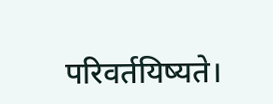परिवर्तयिष्यते।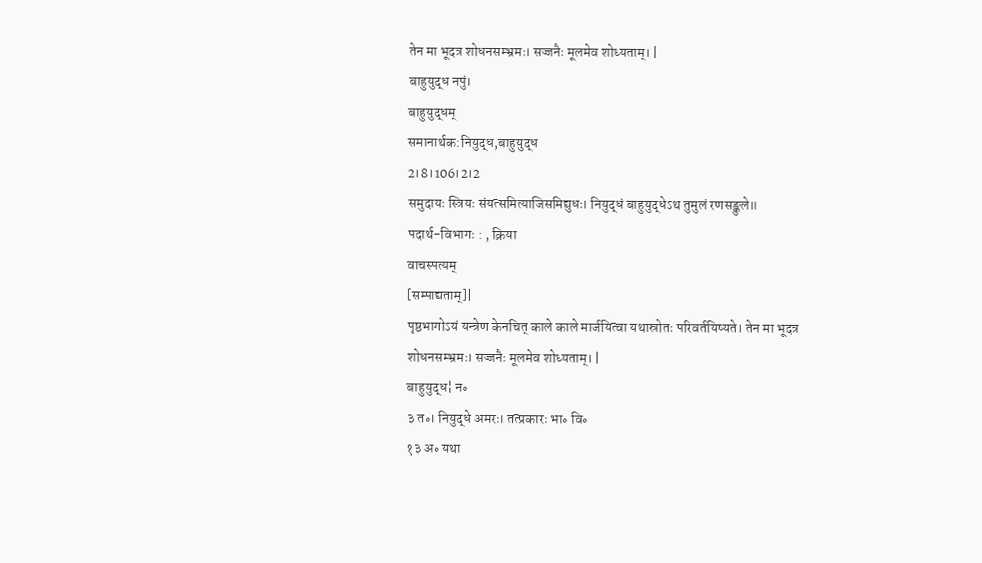तेन मा भूदत्र शोधनसम्भ्रमः। सज्जनैः मूलमेव शोध्यताम्। |
बाहुयुद्ध नपुं।
बाहुयुद्धम्
समानार्थक:नियुद्ध,बाहुयुद्ध
2।8।106।2।2
समुदायः स्त्रियः संयत्समित्याजिसमिद्युधः। नियुद्धं बाहुयुद्धेऽथ तुमुलं रणसङ्कुले॥
पदार्थ-विभागः : , क्रिया
वाचस्पत्यम्
[सम्पाद्यताम्]|
पृष्ठभागोऽयं यन्त्रेण केनचित् काले काले मार्जयित्वा यथास्रोतः परिवर्तयिष्यते। तेन मा भूदत्र शोधनसम्भ्रमः। सज्जनैः मूलमेव शोध्यताम्। |
बाहुयुद्ध¦ न॰
३ त॰। नियुद्धे अमरः। तत्प्रकारः भा॰ वि॰
१३ अ॰ यथा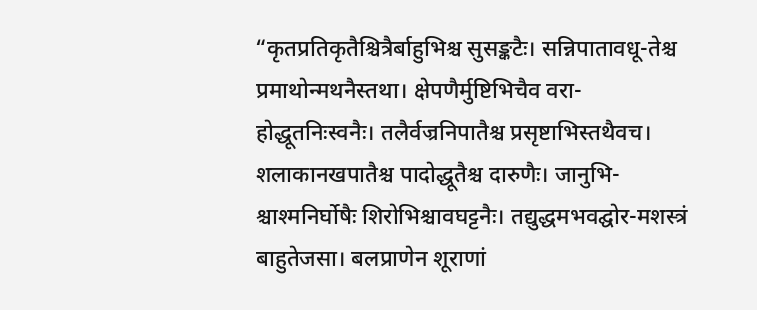“कृतप्रतिकृतैश्चित्रैर्बाहुभिश्च सुसङ्कटैः। सन्निपातावधू-तेश्च प्रमाथोन्मथनैस्तथा। क्षेपणैर्मुष्टिभिचैव वरा-होद्धूतनिःस्वनैः। तलैर्वज्रनिपातैश्च प्रसृष्टाभिस्तथैवच। शलाकानखपातैश्च पादोद्धूतैश्च दारुणैः। जानुभि-श्चाश्मनिर्घोषैः शिरोभिश्चावघट्टनैः। तद्युद्धमभवद्घोर-मशस्त्रं बाहुतेजसा। बलप्राणेन शूराणां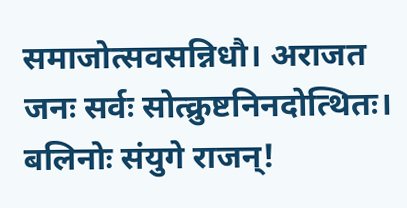समाजोत्सवसन्निधौ। अराजत जनः सर्वः सोत्क्रुष्टनिनदोत्थितः। बलिनोः संयुगे राजन्!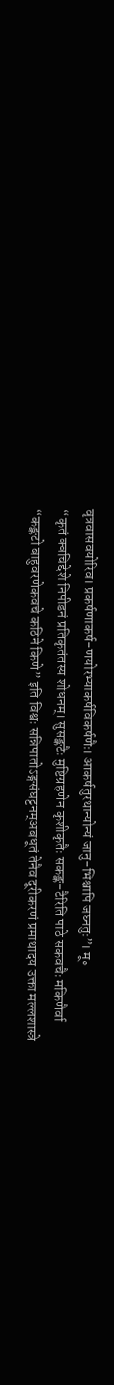वृत्रवासवयोरिव। प्रकर्षणाकर्ष-णयोरभ्याकर्षविकर्षणैः। आकर्षतुरथान्योन्यं जानु-भिश्चापि जघ्नतुः”। मू॰
“कृतं क्वचिद्देशे निपीडनं प्रतिकृतंतस्य शोधनम्। सुसङ्कटैः मुष्टिग्रहणेन कृशीकृतैः सकङ्क-टैरिति पाठे सकवचैः मकिणैर्वा
“कङ्कटो बाहुवरणेकवचे कठिने किणे” इति विश्वः सन्निपातोऽङ्गसंघट्टनम्अबधूतं तेनैव दूरीकरणं प्रमाथादय उक्ता मल्लशास्त्रे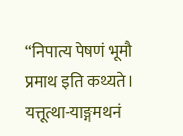“निपात्य पेषणं भूमौ प्रमाथ इति कथ्यते। यत्तूत्था-याङ्गमथनं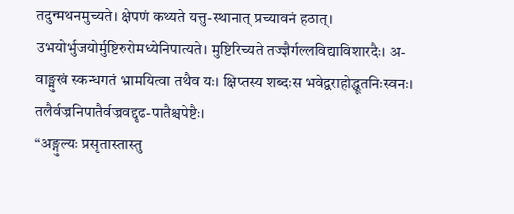तदुन्मथनमुच्यते। क्षेपणं कथ्यते यत्तु-स्थानात् प्रच्यावनं हठात्। उभयोर्भुजयोर्मुष्टिरुरोमध्येनिपात्यते। मुष्टिरिच्यते तज्ज्ञैर्गल्लविद्याविशारदैः। अ-वाङ्मुखं स्कन्धगतं भ्रामयित्वा तथैव यः। क्षिप्तस्य शब्दःस भवेद्वराहोद्धूतनिःस्वनः। तलैर्वज्रनिपातैर्वज्रवद्दृढ-पातैश्चपेष्टैः।
“अङ्गुल्यः प्रसृतास्तास्तु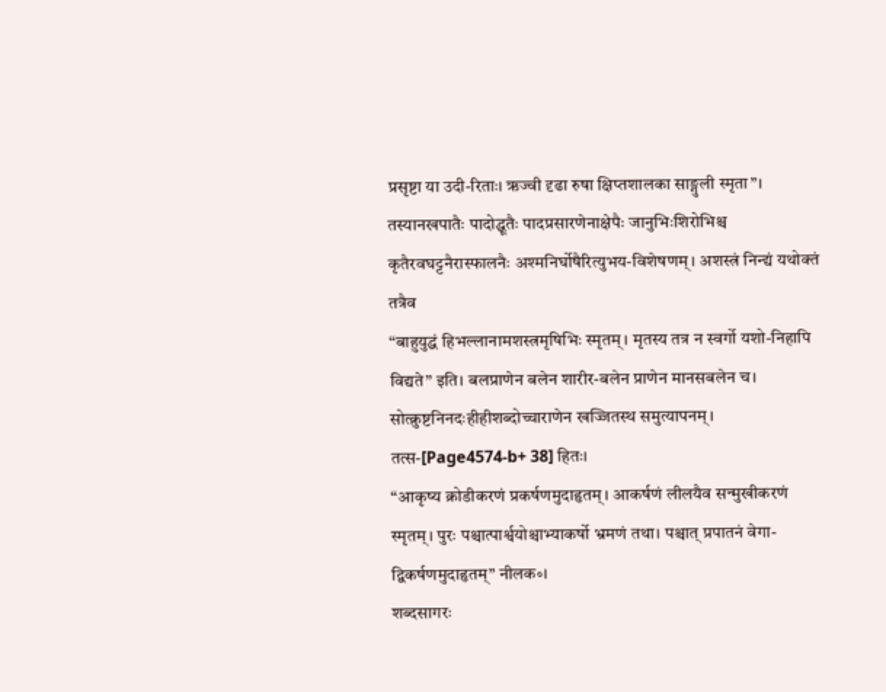प्रसृष्टा या उदी-रिताः। ऋज्वी दृढा रुषा क्षिप्तशालका साङ्गुली स्मृता”। तस्यानखपातैः पादोद्धूतैः पादप्रसारणेनाक्षेपैः जानुभिःशिरोभिश्च कृतैरवघट्टनैरास्फालनैः अश्मनिर्घोषैरित्युभय-विशेषणम्। अशस्त्रं निन्द्यं यथोक्तं तत्रैव
“बाहुयुद्धं हिभल्लानामशस्त्रमृषिभिः स्मृतम्। मृतस्य तत्र न स्वर्गो यशो-निहापि विद्यते” इति। बलप्राणेन बलेन शारीर-बलेन प्राणेन मानसबलेन च। सोत्क्रुष्टनिनदःहीहीशब्दोच्चाराणेन खज्जितस्थ समुत्यापनम्। तत्स-[Page4574-b+ 38] हितः।
“आकृष्य क्रोडीकरणं प्रकर्षणमुदाहृतम्। आकर्षणं लीलयैव सन्मुखीकरणं स्मृतम्। पुरः पश्चात्पार्श्वयोश्चाभ्याकर्षो भ्रमणं तथा। पश्चात् प्रपातनं वेगा-द्विकर्षणमुदाहृतम्” नीलक॰।
शब्दसागरः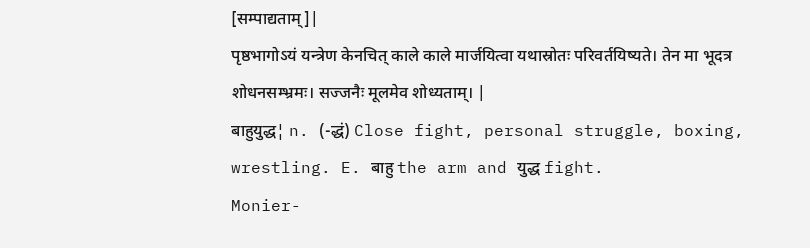[सम्पाद्यताम्]|
पृष्ठभागोऽयं यन्त्रेण केनचित् काले काले मार्जयित्वा यथास्रोतः परिवर्तयिष्यते। तेन मा भूदत्र शोधनसम्भ्रमः। सज्जनैः मूलमेव शोध्यताम्। |
बाहुयुद्ध¦ n. (-द्धं) Close fight, personal struggle, boxing, wrestling. E. बाहु the arm and युद्ध fight.
Monier-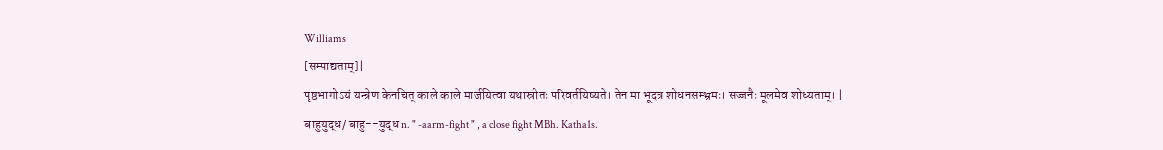Williams
[सम्पाद्यताम्]|
पृष्ठभागोऽयं यन्त्रेण केनचित् काले काले मार्जयित्वा यथास्रोतः परिवर्तयिष्यते। तेन मा भूदत्र शोधनसम्भ्रमः। सज्जनैः मूलमेव शोध्यताम्। |
बाहुयुद्ध/ बाहु--युद्ध n. " -aarm-fight " , a close fight MBh. Katha1s.